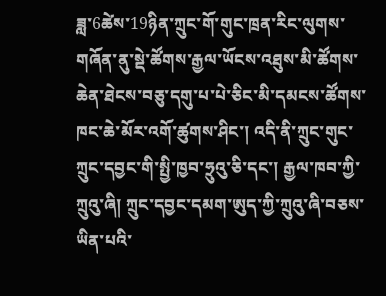ཟླ་6ཚེས་19ཉིན་ཀྲུང་གོ་གུང་ཁྲན་རིང་ལུགས་གཞོན་ནུ་སྡེ་ཚོགས་རྒྱལ་ཡོངས་འཐུས་མི་ཚོགས་ཆེན་ཐེངས་བཅུ་དགུ་པ་པེ་ཅིང་མི་དམངས་ཚོགས་ཁང་ཆེ་མོར་འགོ་ཚུགས་ཤིང་། འདི་ནི་ཀྲུང་གུང་ཀྲུང་དབྱང་གི་སྤྱི་ཁྱབ་ཧྲུའུ་ཅི་དང་། རྒྱལ་ཁབ་ཀྱི་ཀྲུའུ་ཞི། ཀྲུང་དབྱང་དམག་ཨུད་ཀྱི་ཀྲུའུ་ཞི་བཅས་ཡིན་པའི་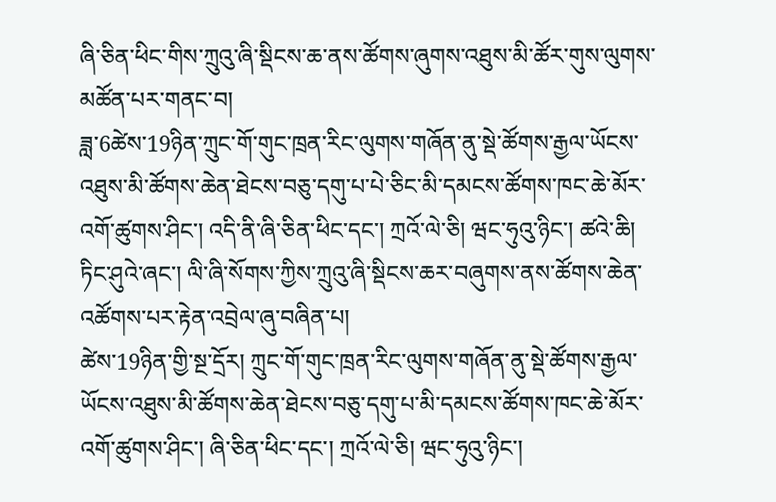ཞི་ཅིན་ཕིང་གིས་ཀྲུའུ་ཞི་སྡིངས་ཆ་ནས་ཚོགས་ཞུགས་འཐུས་མི་ཚོར་གུས་ལུགས་མཚོན་པར་གནང་བ།
ཟླ་6ཚེས་19ཉིན་ཀྲུང་གོ་གུང་ཁྲན་རིང་ལུགས་གཞོན་ནུ་སྡེ་ཚོགས་རྒྱལ་ཡོངས་འཐུས་མི་ཚོགས་ཆེན་ཐེངས་བཅུ་དགུ་པ་པེ་ཅིང་མི་དམངས་ཚོགས་ཁང་ཆེ་མོར་འགོ་ཚུགས་ཤིང་། འདི་ནི་ཞི་ཅིན་ཕིང་དང་། ཀྲའོ་ལེ་ཅི། ཝང་ཧུའུ་ཉིང་། ཚའེ་ཆི། ཏིང་ཤུའེ་ཞང་། ལི་ཞི་སོགས་ཀྱིས་ཀྲུའུ་ཞི་སྡིངས་ཆར་བཞུགས་ནས་ཚོགས་ཆེན་འཚོགས་པར་རྟེན་འབྲེལ་ཞུ་བཞིན་པ།
ཚེས་19ཉིན་གྱི་སྔ་དྲོར། ཀྲུང་གོ་གུང་ཁྲན་རིང་ལུགས་གཞོན་ནུ་སྡེ་ཚོགས་རྒྱལ་ཡོངས་འཐུས་མི་ཚོགས་ཆེན་ཐེངས་བཅུ་དགུ་པ་མི་དམངས་ཚོགས་ཁང་ཆེ་མོར་འགོ་ཚུགས་ཤིང་། ཞི་ཅིན་ཕིང་དང་། ཀྲའོ་ལེ་ཅི། ཝང་ཧུའུ་ཉིང་།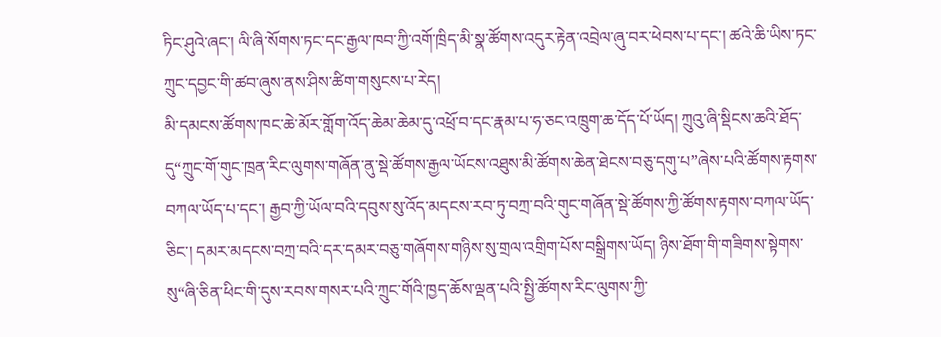ཏིང་ཤུའེ་ཞང་། ལི་ཞི་སོགས་ཏང་དང་རྒྱལ་ཁབ་ཀྱི་འགོ་ཁྲིད་མི་སྣ་ཚོགས་འདུར་རྟེན་འབྲེལ་ཞུ་བར་ཕེབས་པ་དང་། ཚའེ་ཆི་ཡིས་ཏང་ཀྲུང་དབྱང་གི་ཚབ་ཞུས་ནས་ཤིས་ཚིག་གསུངས་པ་རེད།
མི་དམངས་ཚོགས་ཁང་ཆེ་མོར་གློག་འོད་ཆེམ་ཆེམ་དུ་འཕྲོ་བ་དང་རྣམ་པ་ཧ་ཅང་འཁྲུག་ཆ་དོད་པོ་ཡོད། ཀྲུའུ་ཞི་སྡིངས་ཆའི་ཐོད་དུ“ཀྲུང་གོ་གུང་ཁྲན་རིང་ལུགས་གཞོན་ནུ་སྡེ་ཚོགས་རྒྱལ་ཡོངས་འཐུས་མི་ཚོགས་ཆེན་ཐེངས་བཅུ་དགུ་པ”ཞེས་པའི་ཚོགས་རྟགས་བཀལ་ཡོད་པ་དང་། རྒྱབ་ཀྱི་ཡོལ་བའི་དབུས་སུ་འོད་མདངས་རབ་ཏུ་བཀྲ་བའི་གུང་གཞོན་སྡེ་ཚོགས་ཀྱི་ཚོགས་རྟགས་བཀལ་ཡོད་ཅིང་། དམར་མདངས་བཀྲ་བའི་དར་དམར་བཅུ་གཞོགས་གཉིས་སུ་གྲལ་འགྲིག་པོས་བསྒྲིགས་ཡོད། ཉིས་ཐོག་གི་གཟིགས་སྟེགས་སུ“ཞི་ཅིན་ཕིང་གི་དུས་རབས་གསར་པའི་ཀྲུང་གོའི་ཁྱད་ཆོས་ལྡན་པའི་སྤྱི་ཚོགས་རིང་ལུགས་ཀྱི་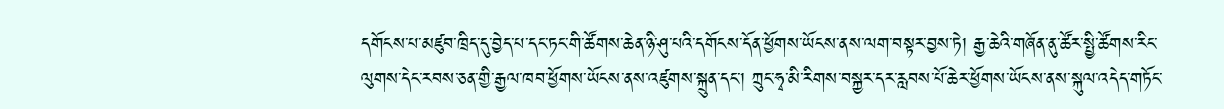དགོངས་པ་མཛུབ་ཁྲིད་དུ་བྱེད་པ་དང་ཏང་གི་ཚོགས་ཆེན་ཉི་ཤུ་པའི་དགོངས་དོན་ཕྱོགས་ཡོངས་ནས་ལག་བསྟར་བྱས་ཏེ། རྒྱ་ཆེའི་གཞོན་ནུ་ཚོར་སྤྱི་ཚོགས་རིང་ལུགས་དེང་རབས་ཅན་གྱི་རྒྱལ་ཁབ་ཕྱོགས་ཡོངས་ནས་འཛུགས་སྐྲུན་དང་། ཀྲུང་ཧྭ་མི་རིགས་བསྐྱར་དར་རླབས་པོ་ཆེར་ཕྱོགས་ཡོངས་ནས་སྐུལ་འདེད་གཏོང་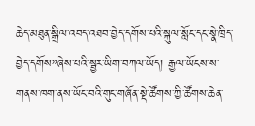ཆེད་མཐུན་སྒྲིལ་འབད་འཐབ་བྱེད་དགོས་པའི་སྐུལ་སློང་དང་སྣེ་ཁྲིད་བྱེད་དགོས”ཞེས་པའི་སྦྱར་ཡིག་བཀལ་ཡོད། རྒྱལ་ཡོངས་ས་གནས་ཁག་ནས་ཡོང་བའི་གུང་གཞོན་སྡེ་ཚོགས་ཀྱི་ཚོགས་ཆེན་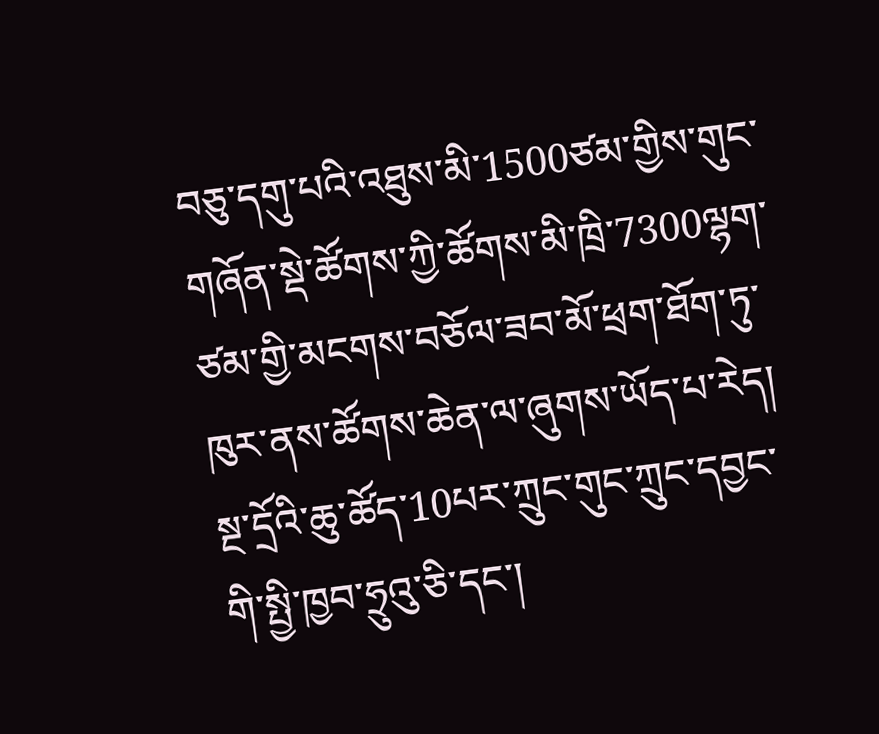བཅུ་དགུ་པའི་འཐུས་མི་1500ཙམ་གྱིས་གུང་གཞོན་སྡེ་ཚོགས་ཀྱི་ཚོགས་མི་ཁྲི་7300ལྷག་ཙམ་གྱི་མངགས་བཅོལ་ཟབ་མོ་ཕྲག་ཐོག་ཏུ་ཁུར་ནས་ཚོགས་ཆེན་ལ་ཞུགས་ཡོད་པ་རེད།
སྔ་དྲོའི་ཆུ་ཚོད་10པར་ཀྲུང་གུང་ཀྲུང་དབྱང་གི་སྤྱི་ཁྱབ་ཧྲུའུ་ཅི་དང་།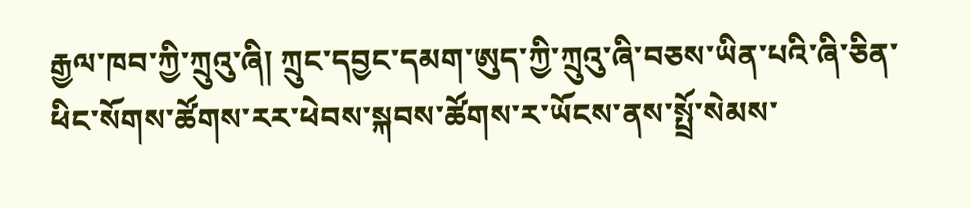རྒྱལ་ཁབ་ཀྱི་ཀྲུའུ་ཞི། ཀྲུང་དབྱང་དམག་ཨུད་ཀྱི་ཀྲུའུ་ཞི་བཅས་ཡིན་པའི་ཞི་ཅིན་ཕིང་སོགས་ཚོགས་རར་ཕེབས་སྐབས་ཚོགས་ར་ཡོངས་ནས་སྤྲོ་སེམས་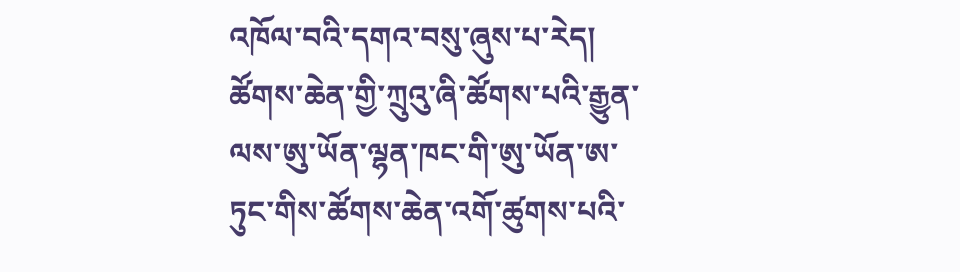འཁོལ་བའི་དགའ་བསུ་ཞུས་པ་རེད།
ཚོགས་ཆེན་གྱི་ཀྲུའུ་ཞི་ཚོགས་པའི་རྒྱུན་ལས་ཨུ་ཡོན་ལྷན་ཁང་གི་ཨུ་ཡོན་ཨ་ཏུང་གིས་ཚོགས་ཆེན་འགོ་ཚུགས་པའི་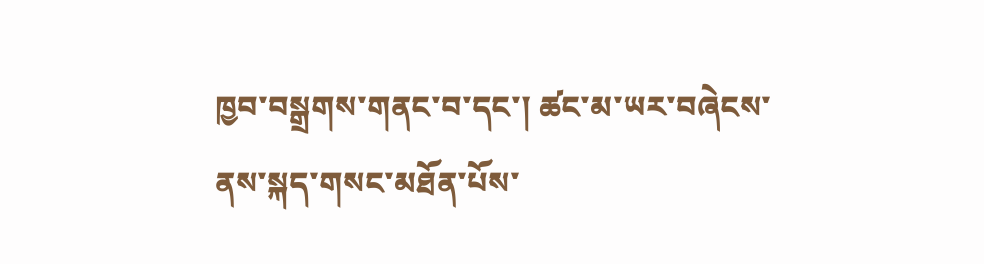ཁྱབ་བསྒྲགས་གནང་བ་དང་། ཚང་མ་ཡར་བཞེངས་ནས་སྐད་གསང་མཐོན་པོས་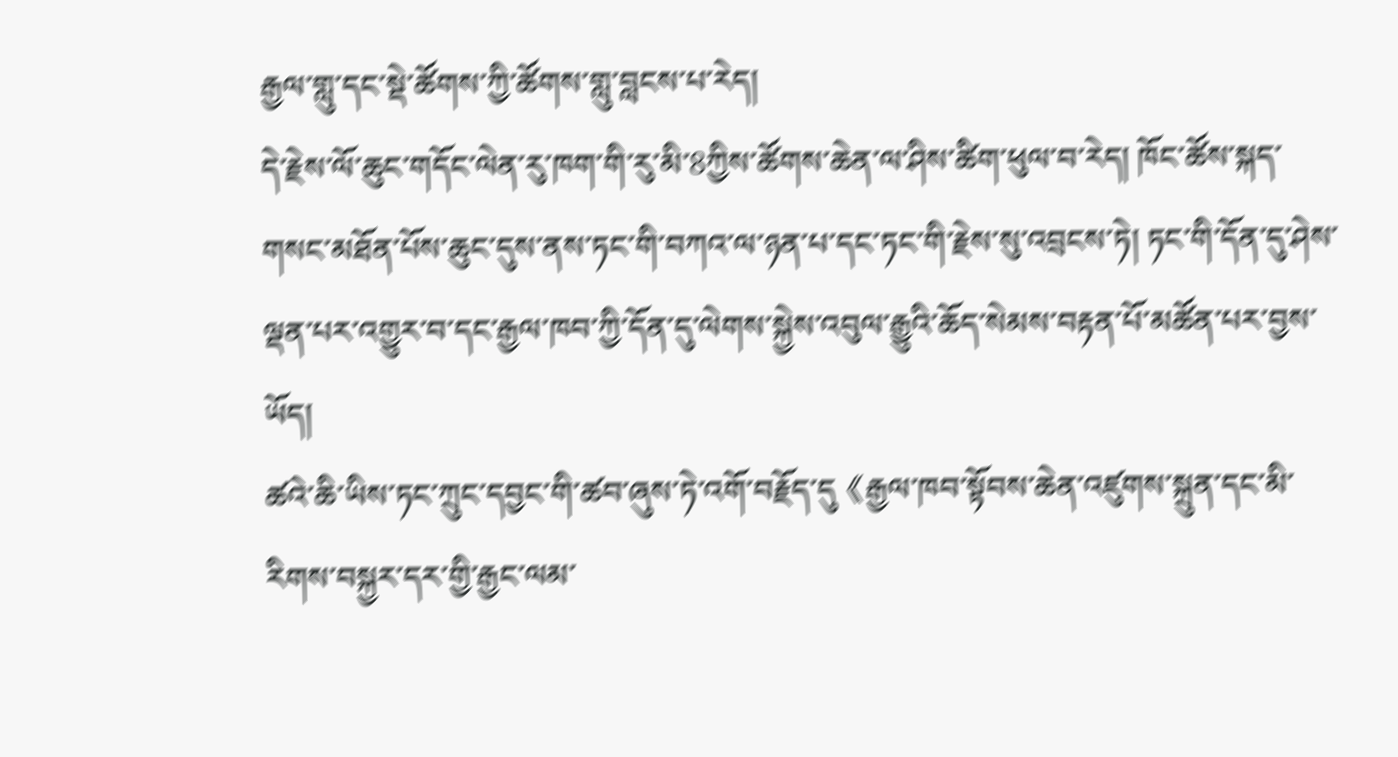རྒྱལ་གླུ་དང་སྡེ་ཚོགས་ཀྱི་ཚོགས་གླུ་བླངས་པ་རེད།
དེ་རྗེས་ལོ་ཆུང་གདོང་ལེན་རུ་ཁག་གི་རུ་མི་8ཀྱིས་ཚོགས་ཆེན་ལ་ཤིས་ཚིག་ཕུལ་བ་རེད། ཁོང་ཚོས་སྐད་གསང་མཐོན་པོས་ཆུང་དུས་ནས་ཏང་གི་བཀའ་ལ་ཉན་པ་དང་ཏང་གི་རྗེས་སུ་འབྲངས་ཏེ། ཏང་གི་དོན་དུ་ཤེས་ལྡན་པར་འགྱུར་བ་དང་རྒྱལ་ཁབ་ཀྱི་དོན་དུ་ལེགས་སྐྱེས་འབུལ་རྒྱུའི་ཆོད་སེམས་བརྟན་པོ་མཚོན་པར་བྱས་ཡོད།
ཚའེ་ཆི་ཡིས་ཏང་ཀྲུང་དབྱང་གི་ཚབ་ཞུས་ཏེ་འགོ་བརྗོད་དུ《རྒྱལ་ཁབ་སྟོབས་ཆེན་འཛུགས་སྐྲུན་དང་མི་རིགས་བསྐྱར་དར་གྱི་རྒྱང་ལམ་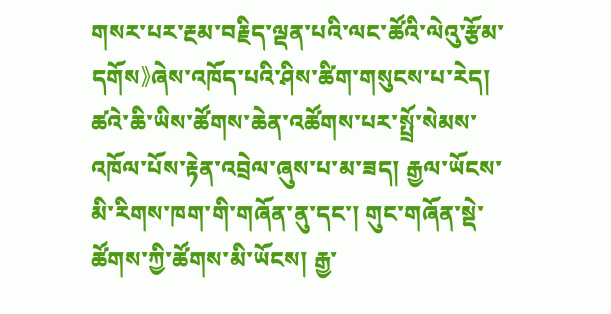གསར་པར་རྔམ་བརྗིད་ལྡན་པའི་ལང་ཚོའི་ལེའུ་རྩོམ་དགོས》ཞེས་འཁོད་པའི་ཤིས་ཚིག་གསུངས་པ་རེད། ཚའེ་ཆི་ཡིས་ཚོགས་ཆེན་འཚོགས་པར་སྤྲོ་སེམས་འཁོལ་པོས་རྟེན་འབྲེལ་ཞུས་པ་མ་ཟད། རྒྱལ་ཡོངས་མི་རིགས་ཁག་གི་གཞོན་ནུ་དང་། གུང་གཞོན་སྡེ་ཚོགས་ཀྱི་ཚོགས་མི་ཡོངས། རྒྱ་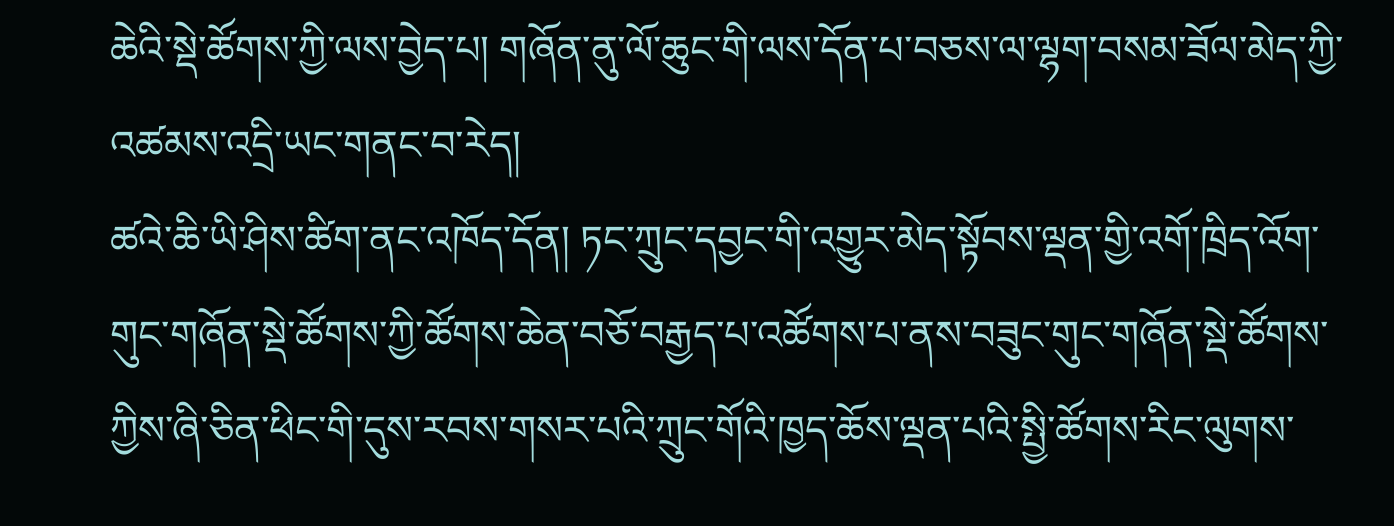ཆེའི་སྡེ་ཚོགས་ཀྱི་ལས་བྱེད་པ། གཞོན་ནུ་ལོ་ཆུང་གི་ལས་དོན་པ་བཅས་ལ་ལྷག་བསམ་ཟོལ་མེད་ཀྱི་འཚམས་འདྲི་ཡང་གནང་བ་རེད།
ཚའེ་ཆི་ཡི་ཤིས་ཚིག་ནང་འཁོད་དོན། ཏང་ཀྲུང་དབྱང་གི་འགྱུར་མེད་སྟོབས་ལྡན་གྱི་འགོ་ཁྲིད་འོག་གུང་གཞོན་སྡེ་ཚོགས་ཀྱི་ཚོགས་ཆེན་བཅོ་བརྒྱད་པ་འཚོགས་པ་ནས་བཟུང་གུང་གཞོན་སྡེ་ཚོགས་ཀྱིས་ཞི་ཅིན་ཕིང་གི་དུས་རབས་གསར་པའི་ཀྲུང་གོའི་ཁྱད་ཆོས་ལྡན་པའི་སྤྱི་ཚོགས་རིང་ལུགས་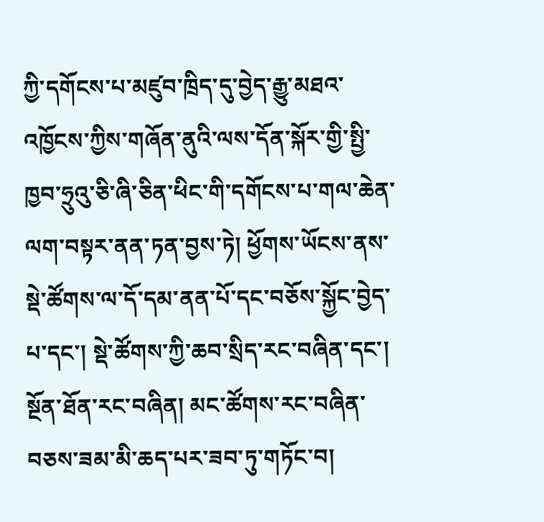ཀྱི་དགོངས་པ་མཛུབ་ཁྲིད་དུ་བྱེད་རྒྱུ་མཐའ་འཁྱོངས་ཀྱིས་གཞོན་ནུའི་ལས་དོན་སྐོར་གྱི་སྤྱི་ཁྱབ་ཧྲུའུ་ཅི་ཞི་ཅིན་ཕིང་གི་དགོངས་པ་གལ་ཆེན་ལག་བསྟར་ནན་ཏན་བྱས་ཏེ། ཕྱོགས་ཡོངས་ནས་སྡེ་ཚོགས་ལ་དོ་དམ་ནན་པོ་དང་བཅོས་སྐྱོང་བྱེད་པ་དང་། སྡེ་ཚོགས་ཀྱི་ཆབ་སྲིད་རང་བཞིན་དང་། སྔོན་ཐོན་རང་བཞིན། མང་ཚོགས་རང་བཞིན་བཅས་ཟམ་མི་ཆད་པར་ཟབ་ཏུ་གཏོང་བ།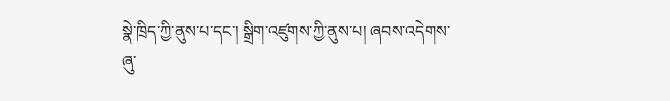སྣེ་ཁྲིད་ཀྱི་ནུས་པ་དང་། སྒྲིག་འཛུགས་ཀྱི་ནུས་པ། ཞབས་འདེགས་ཞུ་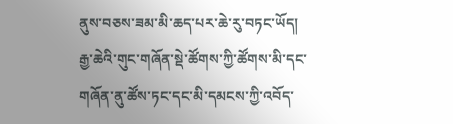ནུས་བཅས་ཟམ་མི་ཆད་པར་ཆེ་རུ་བཏང་ཡོད། རྒྱ་ཆེའི་གུང་གཞོན་སྡེ་ཚོགས་ཀྱི་ཚོགས་མི་དང་གཞོན་ནུ་ཚོས་ཏང་དང་མི་དམངས་ཀྱི་འབོད་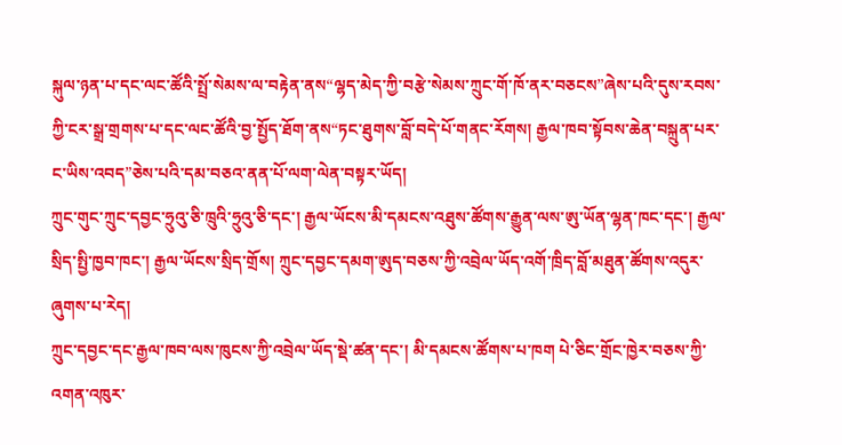སྐུལ་ཉན་པ་དང་ལང་ཚོའི་སྤྲོ་སེམས་ལ་བརྟེན་ནས“ལྷད་མེད་ཀྱི་བརྩེ་སེམས་ཀྲུང་གོ་ཁོ་ནར་བཅངས”ཞེས་པའི་དུས་རབས་ཀྱི་ངར་སྒྲ་གྲགས་པ་དང་ལང་ཚོའི་བྱ་སྤྱོད་ཐོག་ནས“ཏང་ཐུགས་བློ་བདེ་པོ་གནང་རོགས། རྒྱལ་ཁབ་སྟོབས་ཆེན་བསྐྲུན་པར་ང་ཡིས་འབད”ཅེས་པའི་དམ་བཅའ་ནན་པོ་ལག་ལེན་བསྟར་ཡོད།
ཀྲུང་གུང་ཀྲུང་དབྱང་ཧྲུའུ་ཅི་ཁྲུའི་ཧྲུའུ་ཅི་དང་། རྒྱལ་ཡོངས་མི་དམངས་འཐུས་ཚོགས་རྒྱུན་ལས་ཨུ་ཡོན་ལྷན་ཁང་དང་། རྒྱལ་སྲིད་སྤྱི་ཁྱབ་ཁང་། རྒྱལ་ཡོངས་སྲིད་གྲོས། ཀྲུང་དབྱང་དམག་ཨུད་བཅས་ཀྱི་འབྲེལ་ཡོད་འགོ་ཁྲིད་བློ་མཐུན་ཚོགས་འདུར་ཞུགས་པ་རེད།
ཀྲུང་དབྱང་དང་རྒྱལ་ཁབ་ལས་ཁུངས་ཀྱི་འབྲེལ་ཡོད་སྡེ་ཚན་དང་། མི་དམངས་ཚོགས་པ་ཁག པེ་ཅིང་གྲོང་ཁྱེར་བཅས་ཀྱི་འགན་འཁུར་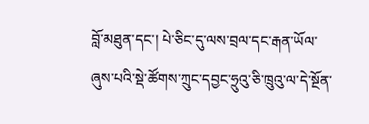བློ་མཐུན་དང་། པེ་ཅིང་དུ་ལས་བྲལ་དང་རྒན་ཡོལ་ཞུས་པའི་སྡེ་ཚོགས་ཀྲུང་དབྱང་ཧྲུའུ་ཅི་ཁྲུའུ་ལ་དེ་སྔོན་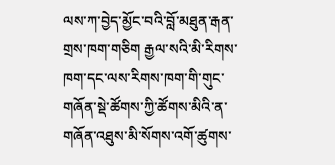ལས་ཀ་བྱེད་མྱོང་བའི་བློ་མཐུན་རྒན་གྲས་ཁག་གཅིག རྒྱལ་སའི་མི་རིགས་ཁག་དང་ལས་རིགས་ཁག་གི་གུང་གཞོན་སྡེ་ཚོགས་ཀྱི་ཚོགས་མིའི་ན་གཞོན་འཐུས་མི་སོགས་འགོ་ཚུགས་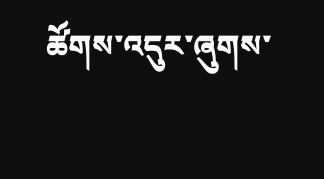ཚོགས་འདུར་ཞུགས་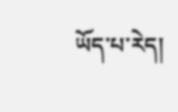ཡོད་པ་རེད།